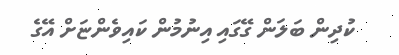ކުދިން ބަލަން ގޭގައި އިނުމުން ކައިވެންޏަށް އޭގެ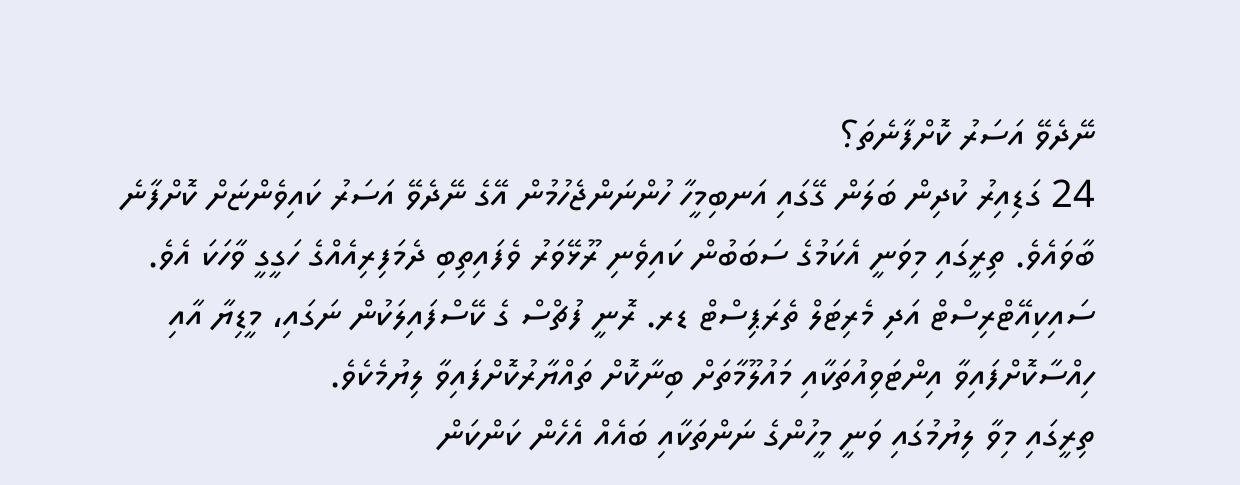ނޭދެވޭ އަސަރު ކޮށްފާނެތަ؟
24 ގަޑިއިރު ކުދިން ބަލަން ގޭގައި އަނބިމީހާ ހުންނަންޖެހުމުން އޭގެ ނޭދެވޭ އަސަރު ކައިވެންޏަށް ކޮށްފާނެ ބާވައެވެ. ތިރީގައި މިވަނީ އެކަމުގެ ސަބަބުން ކައިވެނި ރޫޅޭވަރު ވެފައިތިބި ދެމަފިރިއެއްގެ ހަގީގީ ވާހަކަ އެވެ. ސައިކިއޭޓްރިސްޓް އަދި މެރިޓަލް ތެރަޕިސްޓް ޑރ. ރޮނީ ފުޗްސް ގެ ކޭސްފައިލަކުން ނަގައި، މީޑިޔާ އާއި ހިއްސާކޮށްފައިވާ އިންޓަވިއުތަކާއި މައުލޫމާތަށް ބިނާކޮށް ތައްޔާރުކޮށްފައިވާ ލިޔުމެކެވެ.
ތިރީގައި މިވާ ލިޔުމުގައި ވަނީ މީހުންގެ ނަންތަކާއި ބައެއް އެހެން ކަންކަން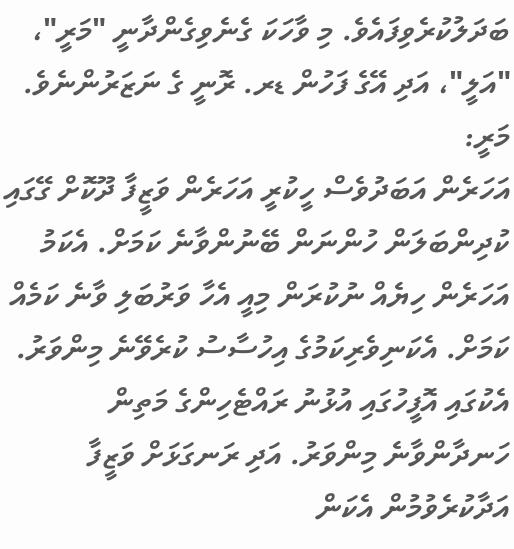ބަދަލުކުރެވިފައެވެ. މި ވާހަކަ ގެނެވިގެންދާނީ "މަރީ"، "އަލީ"، އަދި އޭގެ ފަހުން ޑރ. ރޮނީ ގެ ނަޒަރުންނެވެ.
މަރީ:
އަހަރެން އަބަދުވެސް ހީކުރީ އަހަރެން ވަޒީފާ ދޫކޮށް ގޭގައި ކުދިންބަލަން ހުންނަން ބޭނުންވާނެ ކަމަށް. އެކަމު އަހަރެން ހިޔެއް ނުކުރަން މިއީ އެހާ ވަރުބަލި ވާނެ ކަމެއް ކަމަށް. އެކަނިވެރިކަމުގެ އިހުސާސު ކުރެވޭނެ މިންވަރު. އެކުގައި އޮފީހުގައި އުޅުނު ރައްޓެހިންގެ މަތިން ހަނދާންވާނެ މިންވަރު. އަދި ރަނގަޅަށް ވަޒީފާ އަދާކުރެވުމުން އެކަން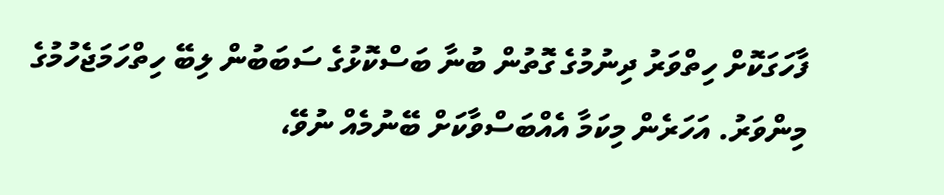ފާހަގަކޮށް ހިތްވަރު ދިނުމުގެ ގޮތުން ބުނާ ބަސްކޮޅުގެ ސަބަބުން ލިބޭ ހިތްހަމަޖެހުމުގެ މިންވަރު. އަހަރެން މިކަމާ އެއްބަސްވާކަށް ބޭނުމެއް ނުވޭ،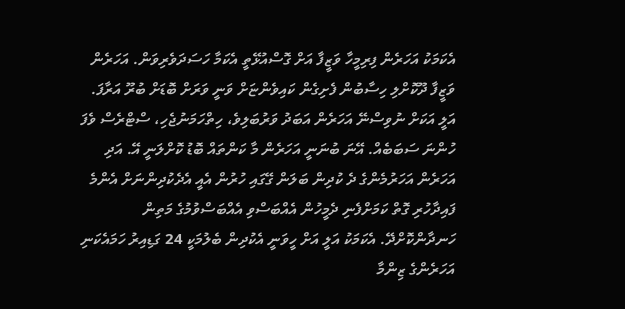އެކަމަކު އަހަރެން ފިރިމީހާ ވަޒީފާ އަށް ގޮސްއުޅޭތީ އެކަމާ ހަސަދަވެރިވަން. އަހަރެން ވަޒީފާ ދޫކޮށްލި ހިސާބުން ފެށިގެން ކައިވެންޏަށް ވަނީ ވަރަށް ބޮޑަށް ބުރޫ އަރާފަ.
އަލީ އަކަށް ނުވިސްނޭ އަހަރެން އަބަދު ވަރުބަލިވެ، ހިތްހަމަނުޖެހި، ސްޓްރެސް ވެފަ ހުންނަ ސަބަބެއް. އޭނަ ބުނަނީ އަހަރެން މާ ކަންތައް ބޮޑު ކޮށްލަނީ އޭ. އަދި އަހަރެން އަހަރުމެންގެ ދެ ކުދިން ބަލަން ގޭގައި ހުރުން އެއީ އެދެކުދިންނަށް އެންމެ ފައިދާހުރި ގޮތް ކަމަށްފެނި ދެމީހުން އެއްބަސްވި އެއްބަސްވުމުގެ މަތިން ހަނދާންކޮށްދޭ. އެކަމަކު އަލީ އަށް ހީވަނީ އެކުދިން ބެލުމަކީ 24 ގަޑިއިރު ހަމައެކަނި އަހަރެންގެ ޒިންމާ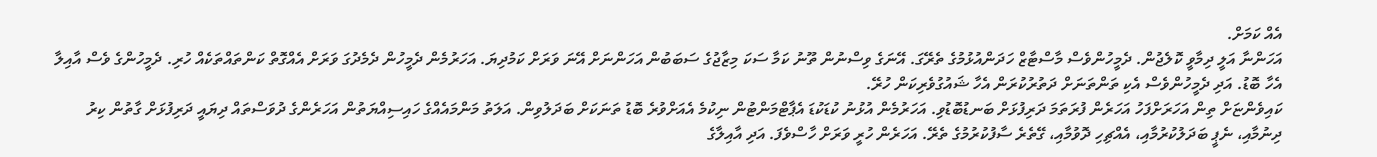އެއް ކަމަށް.
އަހަންނާ އަލީ ދިމާވީ ކޮލެޖުން. ދެމީހުންވެސް މާސްޓާޒް ހަދަންއުޅުމުގެ ތެރޭގަ. އޭނަގެ ވިސްނުން ތޫނު ކަމާ ސަކަ މިޒާޖުގެ ސަބަބުން އަހަންނަށް އޭނަ ވަރަށް ކަމުދިޔަ. އަހަރުމެން ދެމީހުން ދެމެދުގަ ވަރަށް އެއްގޮތް ކަންތައްތަކެއް ހުރި. ދެމީހުންގެ ވެސް އާއިލާ އެހާ ބޮޑު. އަދި ދެމީހުންވެސް އެކި ތަންތަނަށް ދަތުރުކުރަން އެހާ ޝައުގުވެރިކަން ހުރޭ.
ކައިވެންޏަށް ތިން އަހަރަށްފަހު އަހަރެން ފުރަތަމަ ދަރިފުޅަށް ބަނޑުބޮޑުވި. އަހަރުމެން އުޅުނު ކުޑަކުޑަ އެޕާޓްމަންޓުން ނިކުމެ އެއަށްވުރެ ބޮޑު ތަނަކަށް ބަދަލުވިން. އަލަތު މަންމައެއްގެ ހައިސިއްޔަތުން އަހަރެންގެ ދުވަސްތައް ދިޔައީ ދަރިފުޅަށް ގާތުން ކިރު ދިނުމާއި، ނެޕީ ބަދަލުކުރުމާއި، އެއްޗިހި ދޮވުމާއި، ގޭތެރެ ސާފުކުރުމުގެ ތެރޭ. އަހަރެން ހުރީ ވަރަށް ހާސްވެފަ. އަދި އާއިލާގެ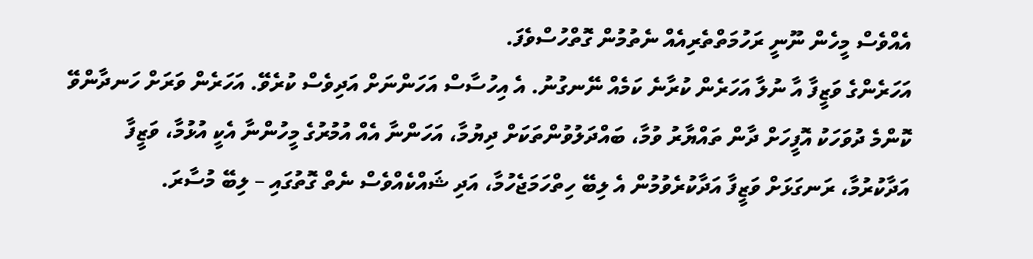އެއްވެސް މީހެން ނޫނީ ރަހުމަތްތެރިއެއް ނެތުމުން ގޮތްހުސްވެފަ.
އަހަރެންގެ ވަޒީފާ އާ ނުލާ އަހަރެން ކުރާނެ ކަމެއް ނޭނގުނު. އެ އިހުސާސް އަހަންނަށް އަދިވެސް ކުރެވޭ. އަހަރެން ވަރަށް ހަނދާންވޭ ކޮންމެ ދުވަހަކު އޮފީހަށް ދާން ތައްޔާރު ވުމާ، ބައްދަލުވުންތަކަށް ދިޔުމާ، އަހަންނާ އެއް އުމުރުގެ މީހުންނާ އެކީ އުޅުމާ، ވަޒީފާ އަދާކުރުމާ، ރަނގަޅަށް ވަޒީފާ އަދާކުރެވުމުން އެ ލިބޭ ހިތްހަމަޖެހުމާ، އަދި ޝައްކެއްވެސް ނެތް ގޮތުގައި – ލިބޭ މުސާރަ.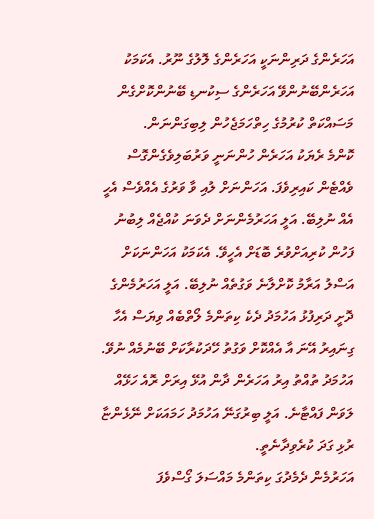އަހަރެންގެ ދަރިންނަކީ އަހަރެންގެ ލޮލުގެ ނޫރު. އެކަމަކު އަހަރެންބޭނުންވޭ އަހަރެންގެ ސިކުނޑި ބޭނުންކޮށްގެން މަސައްކަތް ކުރުމުގެ ހިތްހަމަޖެހުން ލިބިގަންނަން.
ކޮންމެ ރެޔަކު އަހަރެން ހުންނަނީ ވަރުބަލިވެގެންގޮސް ވެއްޓެން ކައިރިވެފަ. އަހަންނަށް ލުއި ވާ ވަރުގެ އެއްވެސް އެހީ އެއް ނުލިބޭ. އަލީ އަހަރުމެންނަށް ދެވަނަ ކުއްޖެއް ލިބުނު ފަހުން ކުރިއަށްވުރެ ބޮޑަށް އެހީވޭ. އެކަމަކު އަހަންނަކަށް އަސްލު އަރާމު ކޮށްލާނެ ވަގުތެއް ނުލިބޭ. އަލީ އަހަރުމެންގެ ދޮށީ ދަރިފުޅު އަހުމަދު ދެކެ ކިތަންމެ ލޯތްބެއް ވިޔަސް އެހާ ގިނައިރު އޭނަ އާ އެއްކޮށް ވަގުތު ހޭދަކުރާކަށް ބޭނުމެއް ނުވޭ. އަހުމަދު ތުއްތު އިރު އަހަރެން ދާން އުޅޭ އިރަށް ރޮއެ ހަޅޭއް ލަވަން ފައްޓާނެ. އަލީ ބިރުގަނޭ އަހުމަދު ހަމައަކަށް ނޭޅެންޏާ ރުޅި ގަދަ ކުރެވިދާނެތީ.
އަހަރުމެން ދެމެދުގަ ކިތަންމެ މައްސަލަ ގޯސްވެފަ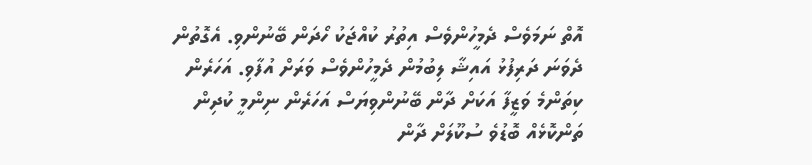އޮތް ނަމަވެސް ދެމީހުންވެސް އިތުރު ކުއްޖަކު ހޯދަން ބޭނުންވި. އެގޮތުން ދެވަނަ ދަރިފުޅު އައިޝާ ލިބުމުން ދެމީހުންވެސް ވަރަށް އުފާވި. އަހަރެން ކިތަންމެ ވަޒީފާ އަކަށް ދާން ބޭނުންވިޔަސް އަހަރެން ނިންމީ ކުދިން ތަންކޮޅެއް ބޮޑުވެ ސުކޫލަށް ދާން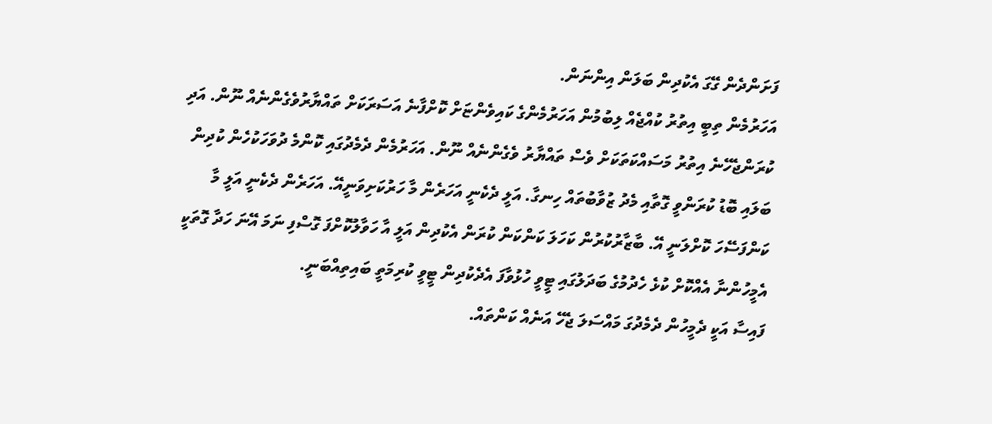ފަށަންދެން ގޭގަ އެކުދިން ބަލަން އިންނަން.
އަހަރުމެން ތިބީ އިތުރު ކުއްޖެއް ލިބުމުން އަހަރުމެންގެ ކައިވެންޏަށް ކޮށްފާނެ އަސަރަކަށް ތައްޔާރުވެގެންނެއް ނޫން. އަދި ކުރަންޖެހޭނެ އިތުރު މަސައްކަތަކަށް ވެސް ތައްޔާރު ވެގެންނެއް ނޫން. އަހަރުމެން ދެމެދުގައި ކޮންމެ ދުވަހަކުހެން ކުދިން ބަލައި ބޮޑު ކުރަންވީ ގޮތާއި މެދު ޒުވާބުތައް ހިނގާ. އަލީ ދެކެނީ އަހަރެން މާ ހަރުކަށިވަނީއޭ. އަހަރެން ދެކެނީ އަލީ މާ ކަންފަސޭހަ ކޮށްލަނީ އޭ. ބާޒާރުކުރުން ކަހަލަ ކަންކަން ކުރަން އެކުދިން އަލީ އާ ހަވާލުކޮށްފަ ގޮސްފި ނަމަ އޭނަ ހަދާ ގޮތަކީ އެމީހުންނާ އެއްކޮށް ކުޅެ ހެދުމުގެ ބަދަލުގައި ޓީވީ ހުޅުވާފަ އެދެކުދިން ޓީވީ ކުރިމަތީ ބައިތިއްބަނީ.
ފައިސާ އަކީ ދެމީހުން ދެމެދުގަ މައްސަލަ ޖެހޭ އަނެއް ކަންތައް.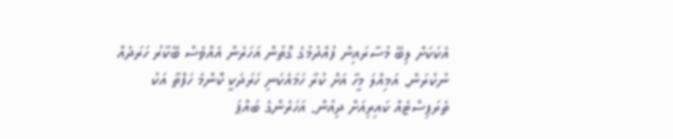އެކަކަށް ލިބޭ މުސާރައިން ފުއްދުމުގެ ގޮތުން އަހަރެން އެއްވެސް ބޭކާރު ހަރަދެއް ނުކުރަން. އަމިއްލަ މީހާ އަށް ކުރާ ހަމައެކަނި ހަރަދަކީ ކޮންމެ ހަފްތާ އަކު ތެރަޕިސްޓެއް ކައިރިއަށް ދިއުން. އަހަރެންގެ ބައްޕަ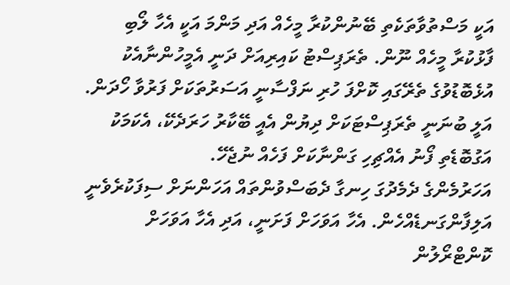އަކީ މަސްތުވާތަކެތި ބޭނުންކުރާ މީހެއް އަދި މަންމަ އަކީ އެހާ ލޯބި ފާޅުކުރާ މީހެއް ނޫން. ތެރަޕިސްޓު ކައިރިއަށް ދަނީ އެމީހުންނާއެކު އުޅެބޮޑުވުގެ ތެރޭގައި ކޮށްފަ ހުރި ނަފްސާނީ އަސަރުތަކަށް ފަރުވާ ހޯދަން. އަލީ ބުނަނީ ތެރަޕިސްޓަކަށް ދިޔުން އެއީ ބޭކާރު ހަރަދެކޭ، އެކަމަކު އަގުބޮޑެތި ފޯނު އެއްޗިހި ގަންނާކަށް ފަހެއް ނުޖެހޭ.
އަހަރުމެންގެ ދެމެދުގަ ހިނގާ ދެބަސްވުންތައް އަހަންނަށް ސިފަކުރެވެނީ އަލިފާންގަނޑެއްހެން. އެހާ އަވަހަށް ފަށަނީ، އަދި އެހާ އަވަހަށް ކޮންޓްރޯލުން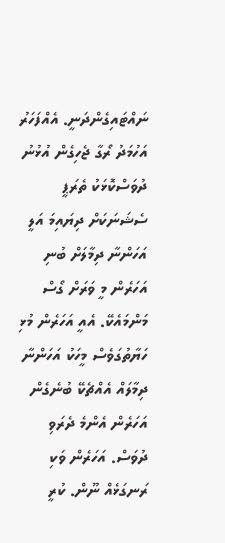ނައްޓައިގެންދަނީ. އެއްފަހަރު އަހުމަދު ރޯގާ ޖެހިގެން އުޅުނު ދުވަސްކޮޅަކު ތެރަޕީ ސެޝަނަކަށް ދިޔައިމަ އަލީ އަހަންނާ ދިމާލަށް ބުނި އަހަރެން މީ ވަރަށް ގޯސް މަންމައެކޭ. އެއީ އަހަރެން މުޅި ހަޔާތުގަވެސް މީހަކު އަހަންނާ ދިމާލައް އެއްޗެކޭ ބުނެގެން އަހަރެން އެންމެ ދެރަވި ދުވަސް. އަހަރެން ވަކި ރަނގަޅެއް ނޫން. ކުރީ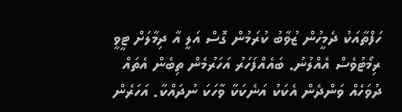ހަފްތާއަކު ދެމީހުން ޒުވާބު ކުރަމުން ގޮސް އަލީ އާ ދިމާލަށް ޓީވީ ރިމޯޓުވެސް އެއްލުނު. ބައެއްފަހަރު އަހަރުމެން ތިބެން އެތައް ދުވަހެއް ވަންދެން އެކަކު އަނެކަކާ ވާހަކަ ނުދައްކާ. އަހަރެން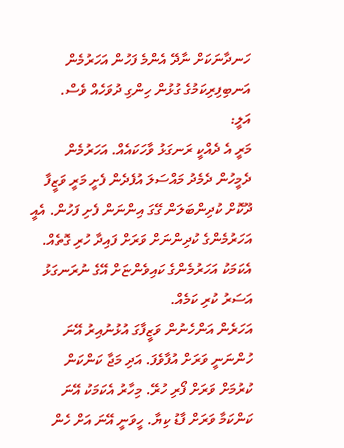ހަނދާނަކަށް ނާދޭ އެންމެ ފަހުން އަހަރުމެން އަނބިފިރިކަމުގެ ގުޅުން ހިންގި ދުވަހެއް ވެސް.
އަލީ:
މަރީ އެ ދެއްކީ ރަނގަޅު ވާހަކައެއް. އަހަރުމެން ދެމީހުން ދެމެދު މައްސަލަ އުފެދެން ފެށީ މަރީ ވަޒީފާ ދޫކޮށް ކުދިންބަލަން ގޭގަ އިންނަން ފެށި ފަހުން. އެއީ އަހަރުމެންގެ ކުދިންނަށް ވަރަށް ފައިދާ ހުރި ގޮތެއް. އެކަމަކު އަހަރުމެންގެ ކައިވެންޏަށް އޭގެ ނުރަނގަޅު އަސަރު ކުރި ކަމެއް.
އަހަރެން އަންހެނުން ވަޒީފާގަ އުޅުނުއިރު އޭނަ ހުންނަނީ ވަރަށް އުފާވެފަ. އަދި މަޖާ ކަންކަން ކުރުމަށް ވަރަށް ފޯރި ހުރޭ. މިހާރު އެކަމަކު އޭނަ ކަންކަމާ ވަރަށް ފާޑު ކިޔާ. ހީވަނީ އޭނަ އަށް ހެން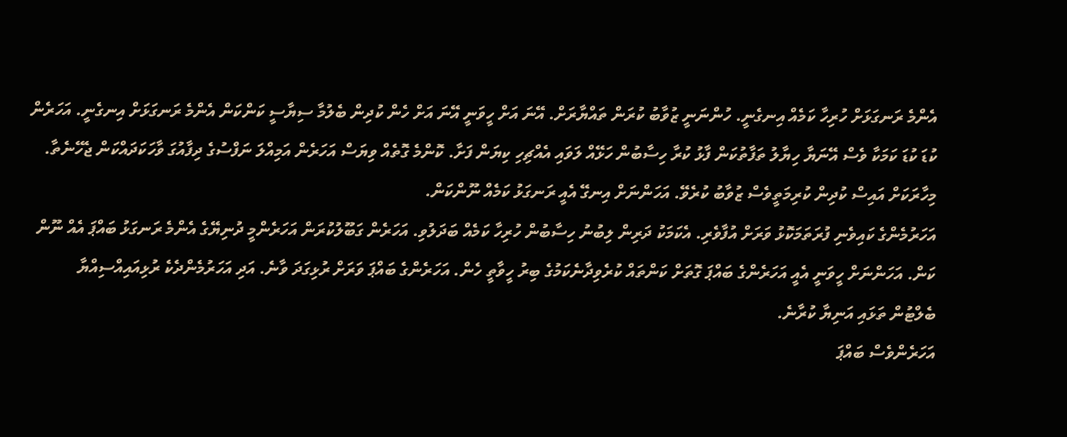އެންމެ ރަނގަޅަށް ހުރިހާ ކަމެއް އިނގެނީ. ހުންނަނީ ޒުވާބު ކުރަން ތައްޔާރަށް. އޭނަ އަށް ހީވަނީ އޭނަ އަށް ހެން ކުދިން ބެލުމާ ސިޔާސީ ކަންކަން އެންމެ ރަނގަޅަށް އިނގެނީ. އަހަރެން ކުޑަ ކުޑަ ކަމަކާ ވެސް އޭނަޔާ ހިޔާލު ތަފާތުކަން ފާޅު ކުރާ ހިސާބުން ހަޅޭއް ލަވައި އެއްޗިހި ކިޔަން ފަށާ. ކޮންމެ ގޮތެއް ވިޔަސް އަހަރެން އަމިއްލަ ނަފްސުގެ ދިފާއުގަ ވާހަކަދައްކަން ޖެހޭނެތާ. މިހާރަކަށް އައިސް ކުދިން ކުރިމަތީވެސް ޒުވާބު ކުރެވޭ. އަހަންނަށް އިނގޭ އެއީ ރަނގަޅު ކަމެއް ނޫންކަން.
އަހަރުމެންގެ ކައިވެނި ފުރަތަމަކޮޅު ވަރަށް އުފާވެރި. އެކަމަކު ދަރިން ލިބުނު ހިސާބުން ހުރިހާ ކަމެއް ބަދަލުވި. އަހަރެން ގަބޫލުކުރަން އަހަރެންމީ ދުނިޔޭގެ އެންމެ ރަނގަޅު ބައްޕަ އެއް ނޫން ކަން. އަހަންނަށް ހީވަނީ އެއީ އަހަރެންގެ ބައްޕަ ގޮތަށް ކަންތައް ކުރެވިދާނެކަމުގެ ބިރު ހީވާތީ ހެން. އަހަރެންގެ ބައްޕަ ވަރަށް ރުޅިގަދަ ވާނެ. އަދި އަހަރުމެންދެކެ ރުޅިއައިއްސިއްޔާ ބެލްޓުން ތަޅައި އަނިޔާ ކުރާނެ.
އަހަރެންވެސް ބައްޕަ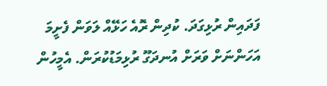ފަދައިން ރުޅިގަދަ. ކުދިން ރޮއެ ހަޅޭއް ލަވަން ފެށީމަ އަހަންނަށް ވަރަށް އުނދަގޫ ރުޅިމަޑުކުރަން. އެމީހުން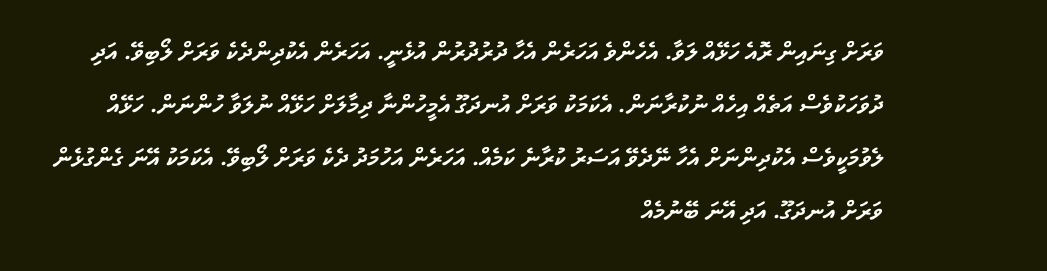ވަރަށް ގިނައިން ރޮއެ ހަޅޭއް ލަވާ. އެހެންވެ އަހަރެން އެހާ ދުރުދުރުން އުޅެނީ. އަހަރެން އެކުދިންދެކެ ވަރަށް ލޯބިވޭ. އަދި ދުވަހަކުވެސް އަތެއް އިހެއް ނުކުރާނަން. އެކަމަކު ވަރަށް އުނދަގޫ އެމީހުންނާ ދިމާލަށް ހަޅޭއް ނުލަވާ ހުންނަން. ހަޅޭއް ލެވުމަކީވެސް އެކުދިންނަށް އެހާ ނޭދެވޭ އަސަރު ކުރާނެ ކަމެއް. އަހަރެން އަހުމަދު ދެކެ ވަރަށް ލޯބިވޭ. އެކަމަކު އޭނަ ގެންގުޅެން ވަރަށް އުނދަގޫ. އަދި އޭނަ ބޭނުމެއް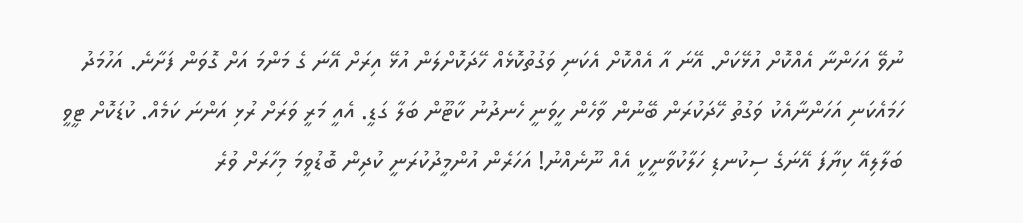ނުވޭ އަހަންނާ އެއްކޮށް އުޅޭކަށް. އޭނަ އާ އެއްކޮށް އެކަނި ވަގުތުކޮޅެއް ހޭދަކޮށްލަން އުޅޭ އިރަށް އޭނަ ގެ މަންމަ އަށް ގޮވަން ފަށާނެ. އަހުމަދު ހަމައެކަނި އަހަންނާއެކު ވަގުތު ހޭދަކުރަން ބޭނުން ވާހެން ހީވަނީ ހެނދުނު ކާޓޫން ބަލާ ގަޑީ. އެއީ މަރީ ވަރަށް ރުޅި އަންނަ ކަމެއް. ކުޑަކޮށް ޓީވީ ބަލާލިއޭ ކިޔާފަ އޭނަގެ ސިކުނޑި ހަލާކުވާނީކީ އެއް ނޫނެއްނު! އަހަރެން އުންމީދުކުރަނީ ކުދިން ބޮޑުވީމަ މިހާރަށް ވުރެ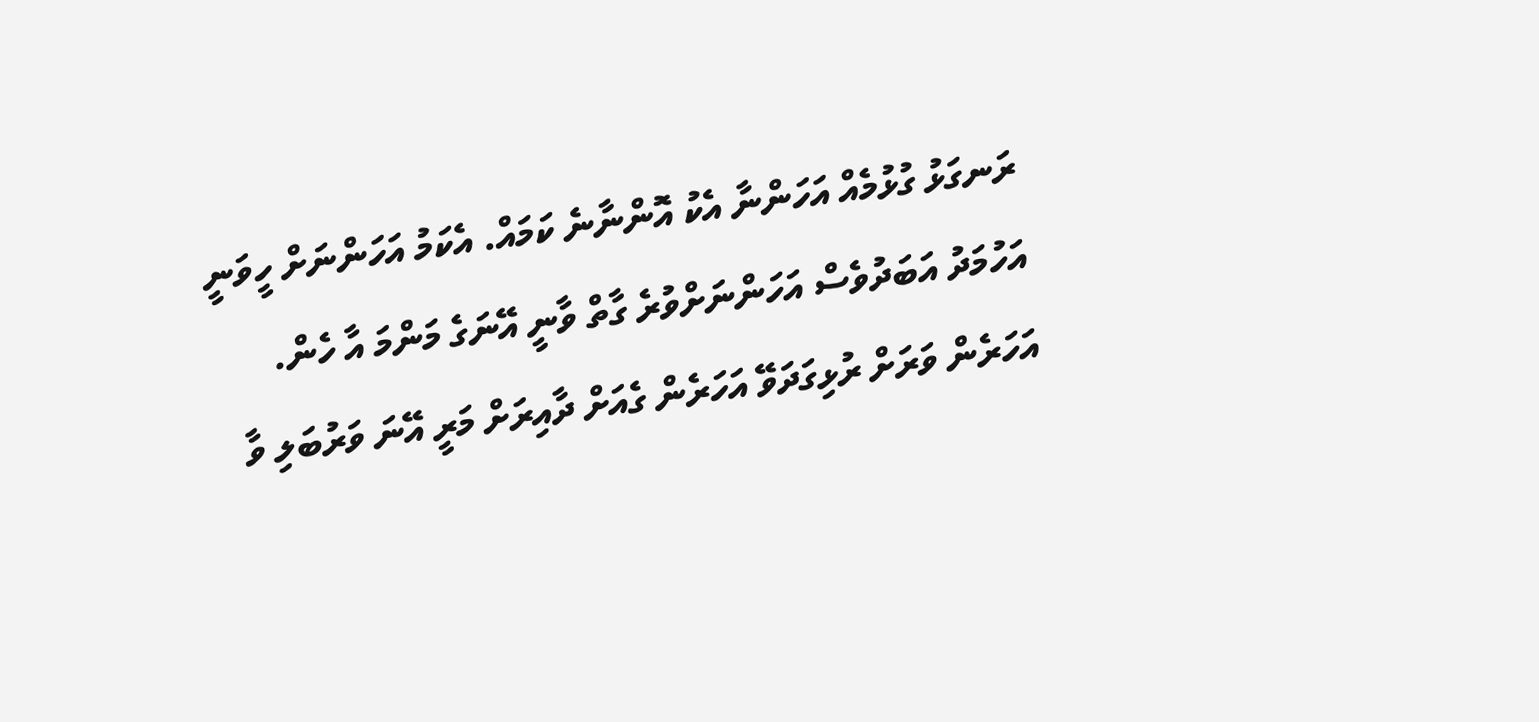ރަނގަޅު ގުޅުމެއް އަހަންނާ އެކު އޮންނާނެ ކަމައް. އެކަމު އަހަންނަށް ހީވަނީ އަހުމަދު އަބަދުވެސް އަހަންނަށްވުރެ ގާތް ވާނީ އޭނަގެ މަންމަ އާ ހެން.
އަހަރެން ވަރަށް ރުޅިގަދަވޭ އަހަރެން ގެއަށް ދާއިރަށް މަރީ އޭނަ ވަރުބަލި ވާ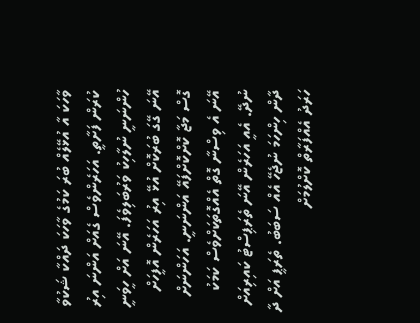ވާހަކަ އާ އުޅޭލެއް ބުރަ ކަމުގެ ވާހަކަ ދައްކާ ޝަކުވާ ކުރަން ފަށާތީ. އަހަރެންވެސް ގެއަށް އަންނަ އިރު ހުންނަނީ ނުލާހިކު ވަރުބަލިވެފަ. އޭނަ އަށް ހީވަނީ އޭނަ ގޭގަ ބުރަކޮށް އުޅޭ އިރު އަހަރެން އޮފީހަށް ގޮސް މަޖާ ކޮށްކޮށްފައޭ އަންނަނީ. އަހަންނަށް އޭނަ އެ ވިސްނާ ގޮތް އެއްގޮތަކަށްވެސް ކަމަކު ނުދޭ. އެއީ އަހަރެން އޭނަ ތެރަޕިސްޓު ކައިރިއަށް ދާން ހިންހަމަ ނުޖެހޭ އެއް ސަބަބު. ތެރަޕީ އަށް ދާ ހަރަދު އެއްފަރާތް ކޮށްލުމަށް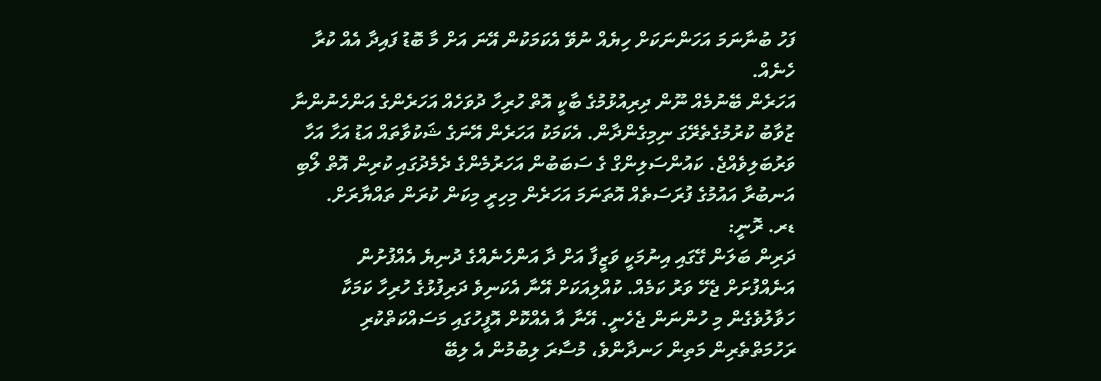ފަހު ބުނާނަމަ އަހަންނަކަށް ހިޔެއް ނުވޭ އެކަމަކުން އޭނަ އަށް މާ ބޮޑު ފައިދާ އެއް ކުރާ ހެނެއް.
އަހަރެން ބޭނުމެއް ނޫން ދިރިއުޅުމުގެ ބާކީ އޮތް ހުރިހާ ދުވަހެއް އަހަރެންގެ އަންހެނުންނާ ޒުވާބު ކުރުމުގެތެރޭގަ ނިމިގެންދާން. އެކަމަކު އަހަރެން އޭނަގެ ޝަކުވާތައް އަޑު އަހާ އަހާ ވަރުބަލިވެއްޖެ. ކައުންސަލިންގް ގެ ސަބަބުން އަހަރުމެންގެ ދެމެދުގައި ކުރިން އޮތް ލޯބި އަނބުރާ އައުމުގެ ފުރަސަތެއް އޮތަނަމަ އަހަރެން މިހިރީ މިކަން ކުރަން ތައްޔާރަށް.
ޑރ. ރޮނީ:
ދަރިން ބަލަން ގޭގައި އިނުމަކީ ވަޒީފާ އަށް ދާ އަންހެނެއްގެ ދުނިޔެ އެއްފުށުން އަނެއްފުށަށް ޖެހޭ ވަރު ކަމެއް. ކުއްލިއަކަށް އޭނާ އެކަނިވެ ދަރިފުޅުގެ ހުރިހާ ކަމަކާ ހަވާލުވެގެން މި ހުންނަން ޖެހެނީ. އޭނާ އާ އެއްކޮށް އޮފީހުގައި މަސައްކަތްކުރި ރަހުމަތްތެރިން މަތިން ހަނދާންވެ، މުސާރަ ލިބުމުން އެ ލިބޭ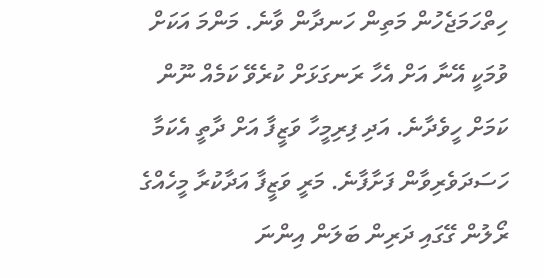ހިތްހަމަޖެހުން މަތިން ހަނދާން ވާނެ. މަންމަ އަކަށް ވުމަކީ އޭނާ އަށް އެހާ ރަނގަޅަށް ކުރެވޭ ކަމެއް ނޫން ކަމަށް ހީވެދާނެ. އަދި ފިރިމީހާ ވަޒީފާ އަށް ދާތީ އެކަމާ ހަސަދަވެރިވާން ފަށާފާނެ. މަރީ ވަޒީފާ އަދާކުރާ މީހެއްގެ ރޯލުން ގޭގައި ދަރިން ބަލަން އިންނަ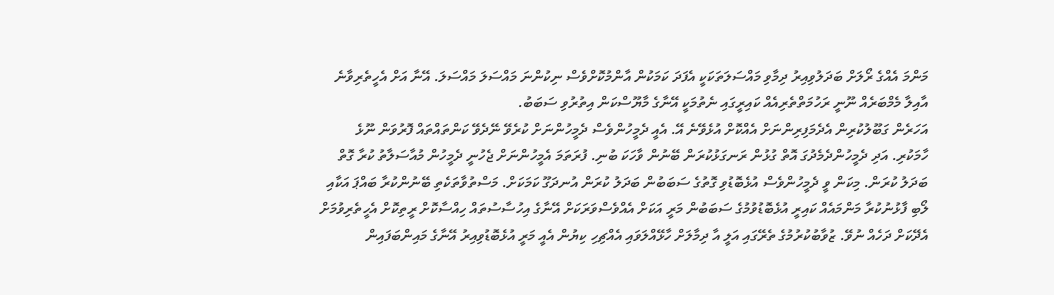މަންމަ އެއްގެ ރޯލަށް ބަދަލުވިއިރު ދިމާވި މައްސަލަތަކަކީ އެފަދަ ކަމަކުން އާންމުކޮށްވެސް ނިކުންނަ މައްސަލަ މައްސަލަ. އޭނާ އަށް އެހީތެރިވާނެ އާއިލާ މެމްބަރެއް ނޫނީ ރަހުމަތްތެރިއެއް ކައިރީގައި ނެތުމަކީ އޭނާގެ މާޔޫސްކަން އިތުރުވި ސަބަބު.
އަހަރެން ގަބޫލުކުރިން އެދެމަފިރިންނަށް އެއްކޮށް އުޅެވޭނެ އޭ. އެއީ ދެމީހުންވެސް ދެމީހުންނަށް ކުރެވޭ ނޭދެވޭ ކަންތައްތައް ފޮރުވަން ނޫޅެ ހާމަކުރި. އަދި ދެމީހުންދެމެދުގަ އޮތް ގުޅުން ރަނގަޅުކުރަން ބޭނުން ވާހަކަ ބުނި. ފުރަތަމަ އެމީހުންނަށް ޖެހުނީ ދެމީހުން މުއާސަލާތު ކުރާ ގޮތް ބަދަލު ކުރަން. މިކަން ވީ ދެމީހުންވެސް އުޅެބޮޑުވި ގޮތުގެ ސަބަބުން ބަދަލު ކުރަން އުނދަގޫ ކަމަކަށް. މަސްތުވާތަކެތި ބޭނުންކުރާ ބައްޕަ އަކާއި ލޯބި ފާޅުނުކުރާ މަންމައެއް ކައިރީ އުޅެބޮޑުވުމުގެ ސަބަބުން މަރީ އަކަށް އެއްވެސްވަރަކަށް އޭނާގެ އިހުސާސުތައް ހިއްސާކޮށް ރީތިކޮށް އެހީތެރިވުމަށް އެދޭކަށް ދަހެއް ނުވޭ. ޒުވާބުކުރުމުގެ ތެރޭގައި އަލީ އާ ދިމާލަށް ހާޅޭއްލަވައި އެއްޗިހި ކިޔުން އެއީ މަރީ އުޅެބޮޑުވިއިރު އޭނާގެ މައިންބަފައިން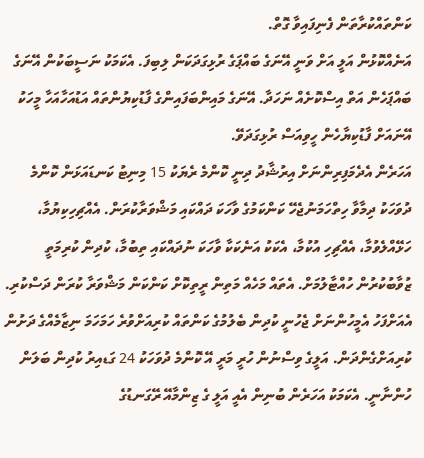ކަންތައްކުރާތަން ފެނިފައިވާ ގޮތް.
އަނެއްކޮޅުން އަލީ އަށް ވަނީ އޭނަގެ ބައްޕަގެ ރުޅިގަދަކަން ލިބިފަ. އެކަމަކު ނަސީބަކުން އޭނަގެ ބައްޕަހެން އަތް އިސްކޮށެއް ނަހަދާ. އޭނަގެ މައިންބަފައިންގެ ފާޑުކިޔުންތައް އަޑުއަހާއަހާ މީހަކު އޭނައަށް ފާޑުކިޔާހެން ހީވިއަސް ރުޅިގަދަވޭ.
އަހަރެން އެދެމަފިރިންނަށް އިރުޝާދު ދިނީ ކޮންމެ ރެޔަކު 15 މިނިޓު ކަނޑައަޅަން ކޮންމެ ދުވަހަކު ދިމާވާ ހިތްހަމަނުޖެހޭ ކަންކަމުގެ ވާހަކަ ދައްކައި މަޝްވަރާކުރަން. އެއްޗިހިކިޔުމާ، ހަޅޭއްލެވުމާ، އެއްޗިހި އުކުމާ، އެކަކު އަނެކަކާ ވާހަކަ ނުދައްކައި ތިބުމާ، ކުދިން ކުރިމަތީ ޒުވާބުކުރުން ހުއްޓާލުމަށް. އެތައް މަހެއް މަތިން ރީތިކޮށް ކަންކަން މަޝްވަރާ ކުރަން ދަސްކުރި.
އެއަށްފަހު އެމީހުންނަށް ޖެހުނީ ކުދިން ބެލުމުގެ ކަންތައް ކުރިއަށްވުރެ ހަމަހަމަ ނިޒާމެއްގެ ދަށުން ކުރިއަށްގެންދަން. އަލީގެ ވިސްނުން ހުރީ މަރީ އޭ ކޮންމެ ދުވަހަކު 24 ގަޑއިރު ކުދިން ބަލަން ހުންނާނީ. އެކަމަކު އަހަރެން ބުނިން އެއީ އަލީ ގެ ޒިންމާއޭ ރޭގަނޑުގެ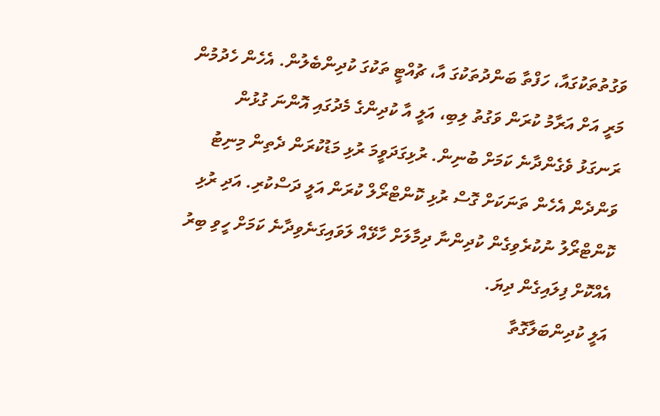ވަގުތުތަކުގައާ، ހަފްތާ ބަންދުތަކުގަ އާ، ޗުއްޓީ ތަކުގަ ކުދިންބެލުން. އެހެން ހެދުމުން މަރީ އަށް އަރާމު ކުރަން ވަގުތު ލިބި، އަލީ އާ ކުދިންގެ މެދުގައި އޮންނަ ގުޅުން ރަނގަޅު ވެގެންދާނެ ކަމަށް ބުނިން. ރުޅިގަދަވީމަ ރުޅި މަޑުކުރަން ދެތިން މިނިޓު ވަންދެން އެހެން ތަނަކަށް ގޮސް ރުޅި ކޮންޓްރޯލް ކުރަން އަލީ ދަސްކުރި. އަދި ރުޅި ކޮންޓްރޯލު ނުކުރެވިގެން ކުދިންނާ ދިމާލަށް ހާޅޭއް ލަވައިގަނެވިދާނެ ކަމަށް ހީވި ބިރު އެއްކޮށް ފިލައިގެން ދިޔަ.
އަލީ ކުދިންބަލާގޮތާ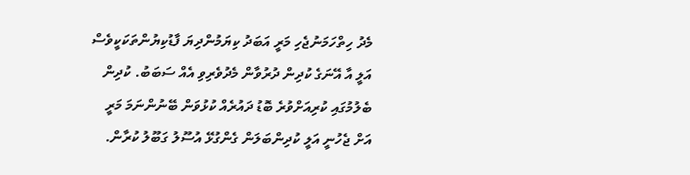މެދު ހިތްހަމަނުޖެހި މަރީ އަބަދު ކިޔަމުންދިޔަ ފާޑުކިޔުންތަކަކީވެސް އަލީ އާ އޭނަގެ ކުދިން ދުރުވާން މެދުވެރިވި އެއް ސަބަބު. ކުދިން ބެލުމުގައި ކުރިއަށްވުރެ ބޮޑު ދައުރެއް ކުޅުވަން ބޭނުންނަމަ މަރީ އަށް ޖެހުނީ އަލީ ކުދިންބަލަން ގެންގުޅޭ އުސޫލު ގަބޫލު ކުރާން.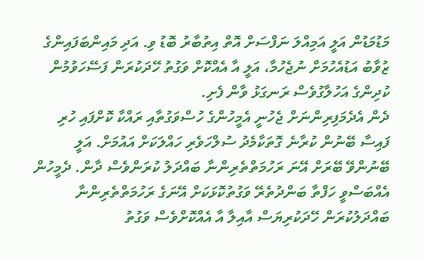މަޑުމަޑުން އަލީ އަމިއްލަ ނަފްސަށް އޮތް އިތުބާރު ބޮޑު ވި. އަދި މައިންބަފައިންގެ ޒުވާބު އަޑުއެހުމަށް ނުޖެހުމާ، އަލީ އާ އެއްކޮށް ވަގުތު ހޭދަކުރަން ފަސޭހަވުމުން ކުދިންގެ އަހުލާގުވެސް ރަނގަޅު ވާން ފެށި.
ދެން އެދެމަފިރިންނަށް ޖެހުނީ އެމީހުންގެ ހުސްވަގުތާއި ރައްކާ ކޮށްފައި ހުރި ފައިސާ ބޭނުން ކުރާނެ ގޮތަކާމެދު ސުލްހަވެރި ހައްލަކަށް އައުމަށް. އަލީ ބޭނުންވޭ ބޭރަށް އޭނަ ރަހުމަތްތެރިންނާ ބައްދަލު ކުރަންވެސް ދާން. ދެމީހުން އެއްބަސްވީ ހަފްތާ ބަންދުތެރޭ ވަގުތުކޮޅަކަށް އޭނަގެ ރަހުމަތްތެރިންނާ ބައްދަލުކުރަން ހޭދަކުރިޔަސް އާއިލާ އާ އެއްކޮށްވެސް ވަގުތު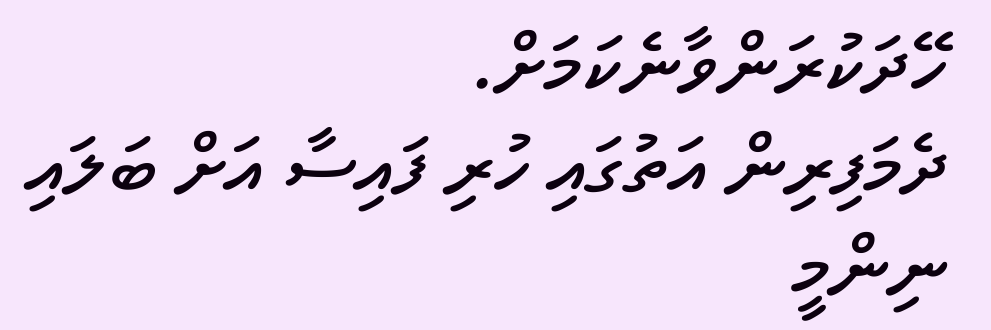ހޭދަކުރަންވާނެކަމަށް.
ދެމަފިރިން އަތުގައި ހުރި ފައިސާ އަށް ބަލައި ނިންމީ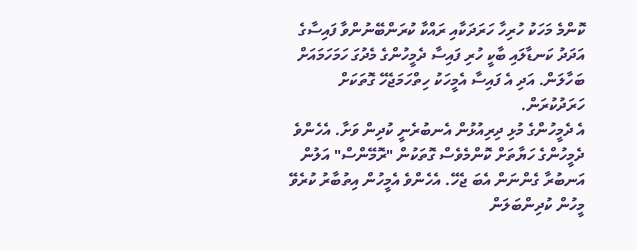ކޮންމެ މަހަކު ހުރިހާ ހަރަދަކާއި ރައްކާ ކުރަންބޭނުންވާ ފައިސާގެ އަދަދު ކަނޑާލައި ބާކީ ހުރި ފައިސާ ދެމީހުންގެ މެދުގަ ހަމަހަމައަށް ބަހާލަން. އަދި އެ ފައިސާ އެމީހަކު ހިތްހަމަޖެހޭ ގޮތަކަށް ހަރަދުކުރަން.
އެ ދެމީހުންގެ މުޅި ދިރިއުޅުން އެނބުރެނީ ކުދިން ވަށާ. އެހެންވެ ދެމީހުންގެ ހަޔާތަށް ކޮންމެވެސް ގޮތަކުން "ރޮމޭންސް" އަލުން އަނބުރާ ގެންނަން އެބަ ޖެހޭ. އެހެންވެ އެމީހުން އިތުބާރު ކުރެވޭ މީހުން ކުދިންބަލަން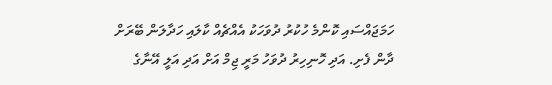ހަމަޖައްސައި ކޮންމެ ހުކުރު ދުވަހަކު އެއްޗެއް ކާލައި ހަދާލަން ބޭރަށް ދާން ފެށި. އަދި ހޮނިހިރު ދުވަހު މަރީ ޖިމް އަށް އަދި އަލީ އޭނާގެ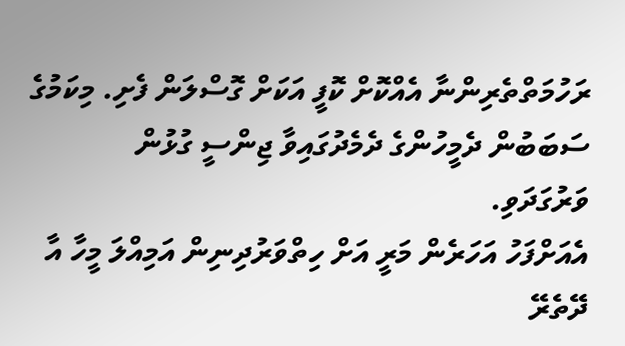ރަހުމަތްތެރިންނާ އެއްކޮށް ކޮފީ އަކަށް ގޮސްލަން ފެށި. މިކަމުގެ ސަބަބުން ދެމީހުންގެ ދެމެދުގައިވާ ޖިންސީ ގުޅުން ވަރުގަދަވި.
އެއަށްފަހު އަހަރެން މަރީ އަށް ހިތްވަރުދިނިން އަމިއްލަ މީހާ އާ ދޭތެރޭ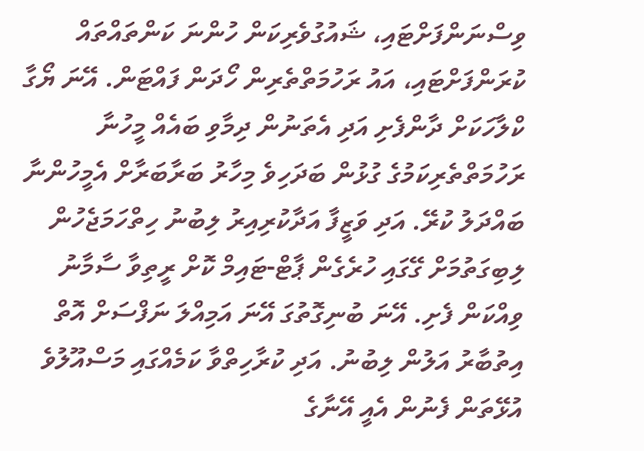ވިސްނަންފަށްޓައި، ޝައުގުވެރިކަން ހުންނަ ކަންތައްތައް ކުރަންފަށްޓައި، އައު ރަހުމަތްތެރިން ހޯދަން ފައްޓަން. އޭނަ ޔޯގާ ކްލާހަކަށް ދާންފެށި އަދި އެތަނުން ދިމާވި ބައެއް މީހުނާ ރަހުމަތްތެރިކަމުގެ ގުޅުން ބަދަހިވެ މިހާރު ބަރާބަރާށް އެމީހުންނާ ބައްދަލު ކުރޭ. އަދި ވަޒީފާ އަދާކުރިއިރު ލިބުނު ހިތްހަމަޖެހުން ލިބިގަތުމަށް ގޭގައި ހުރެގެން ޕާޓް-ޓައިމް ކޮށް ރީތިވާ ސާމާނު ވިއްކަން ފެށި. އޭނަ ބުނިގޮތުގަ އޭނަ އަމިއްލަ ނަފްސަށް އޮތް އިތުބާރު އަލުން ލިބުނު. އަދި ކުރާހިތްވާ ކަމެއްގައި މަސްއޫލުވެ އުޅޭތަން ފެނުން އެއީ އޭނާގެ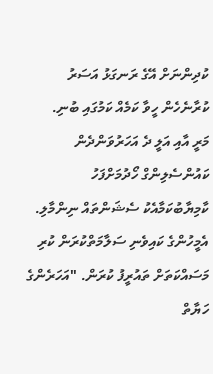ކުދިންނަށް އޭގެ ރަނގަޅު އަސަރު ކުރާނެހެން ހީވާ ކަމެއް ކަމުގައި ބުނި.
މަރީ އާއި އަލީ ދެ އަހަރުވަންދެން ކައުންސެލިންގް ހޯދުމަށްފަހު ކާމިޔާބުކަމާއެކު ސެޝަންތައް ނިންމާލި. އެމީހުންގެ ކައިވެނި ސަލާމަތްކުރަން ކުރި މަސައްކަތަށް ތައުރީފު ކުރަން. "އަހަރެންގެ ހަޔާތް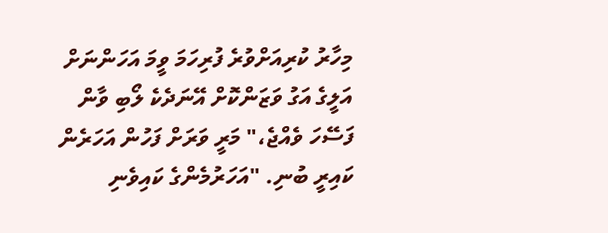މިހާރު ކުރިއަށްވުރެ ފުރިހަމަ ވީމަ އަހަންނަށް އަލީގެ އަގު ވަޒަންކޮށް އޭނަދެކެ ލޯބި ވާން ފަސޭހަ ވެއްޖެ،" މަރީ ވަރަށް ފަހުން އަހަރެން ކައިރީ ބުނި. "އަހަރުމެންގެ ކައިވެނި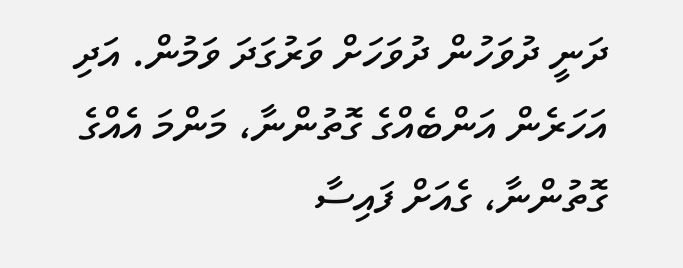ދަނީ ދުވަހުން ދުވަހަށް ވަރުގަދަ ވަމުން. އަދި އަހަރެން އަންބެއްގެ ގޮތުންނާ، މަންމަ އެއްގެ ގޮތުންނާ، ގެއަށް ފައިސާ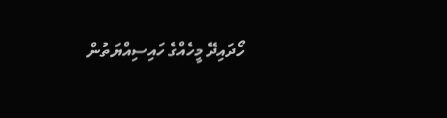ހޯދައިދޭ މީހެއްގެ ހައިސިއްޔަތުން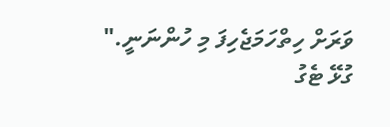ވަރަށް ހިތްހަމަޖެހިފަ މި ހުންނަނީ."
ގުޅޭ ޓެގު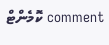comment ކޮމެންޓް